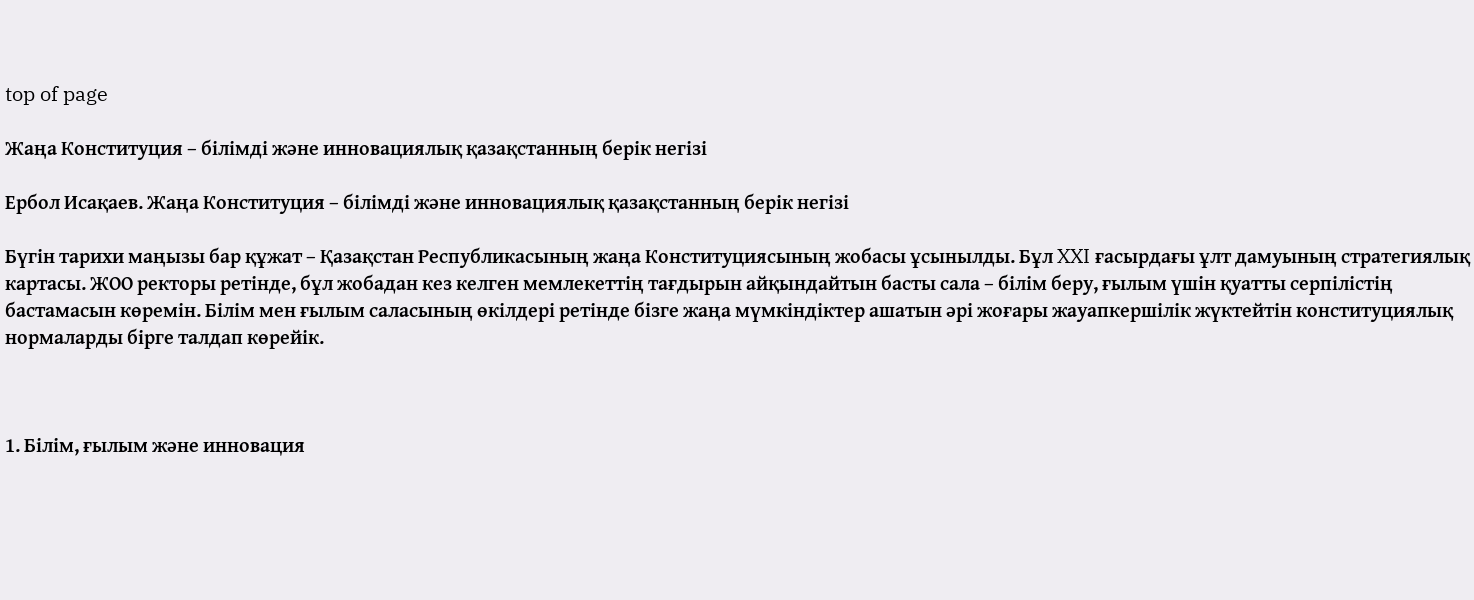top of page

Жаңа Конституция – білімді және инновациялық қазақстанның берік негізі

Ербол Исақаев. Жаңа Конституция – білімді және инновациялық қазақстанның берік негізі

Бүгін тарихи маңызы бар құжат – Қазақстан Республикасының жаңа Конституциясының жобасы ұсынылды. Бұл XXI ғасырдағы ұлт дамуының стратегиялық картасы. ЖОО ректоры ретінде, бұл жобадан кез келген мемлекеттің тағдырын айқындайтын басты сала – білім беру, ғылым үшін қуатты серпілістің бастамасын көремін. Білім мен ғылым саласының өкілдері ретінде бізге жаңа мүмкіндіктер ашатын әрі жоғары жауапкершілік жүктейтін конституциялық нормаларды бірге талдап көрейік.



1. Білім, ғылым және инновация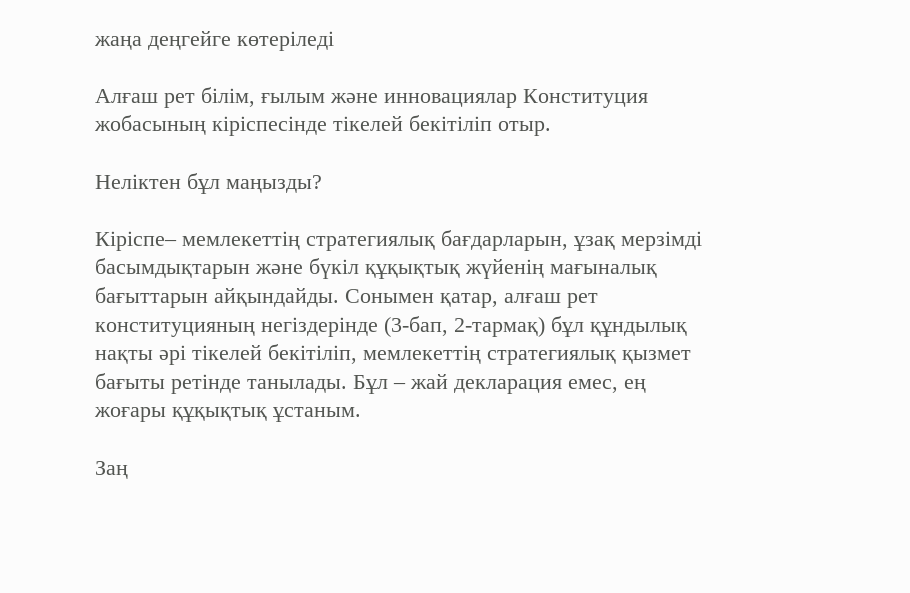жаңа деңгейге көтеріледі

Алғаш рет білім, ғылым және инновациялар Конституция жобасының кіріспесінде тікелей бекітіліп отыр.

Неліктен бұл маңызды?

Кіріспе– мемлекеттің стратегиялық бағдарларын, ұзақ мерзімді басымдықтарын және бүкіл құқықтық жүйенің мағыналық бағыттарын айқындайды. Сонымен қатар, алғаш рет конституцияның негіздерінде (3-бап, 2-тармақ) бұл құндылық нақты әрі тікелей бекітіліп, мемлекеттің стратегиялық қызмет бағыты ретінде танылады. Бұл – жай декларация емес, ең жоғары құқықтық ұстаным.

Заң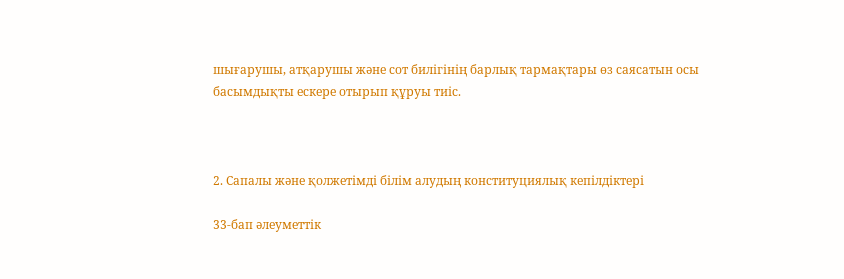шығарушы, атқарушы және сот билігінің барлық тармақтары өз саясатын осы басымдықты ескере отырып құруы тиіс.



2. Сапалы және қолжетімді білім алудың конституциялық кепілдіктері

33-бап әлеуметтік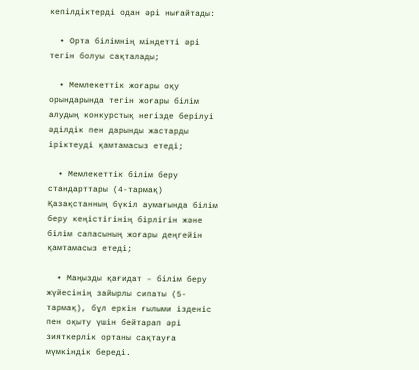кепілдіктерді одан әрі нығайтады:

  • Орта білімнің міндетті әрі тегін болуы сақталады;

  • Мемлекеттік жоғары оқу орындарында тегін жоғары білім алудың конкурстық негізде берілуі әділдік пен дарынды жастарды іріктеуді қамтамасыз етеді;

  • Мемлекеттік білім беру стандарттары (4-тармақ) Қазақстанның бүкіл аумағында білім беру кеңістігінің бірлігін және білім сапасының жоғары деңгейін қамтамасыз етеді;

  • Маңызды қағидат – білім беру жүйесінің зайырлы сипаты (5-тармақ), бұл еркін ғылыми ізденіс пен оқыту үшін бейтарап әрі зияткерлік ортаны сақтауға мүмкіндік береді.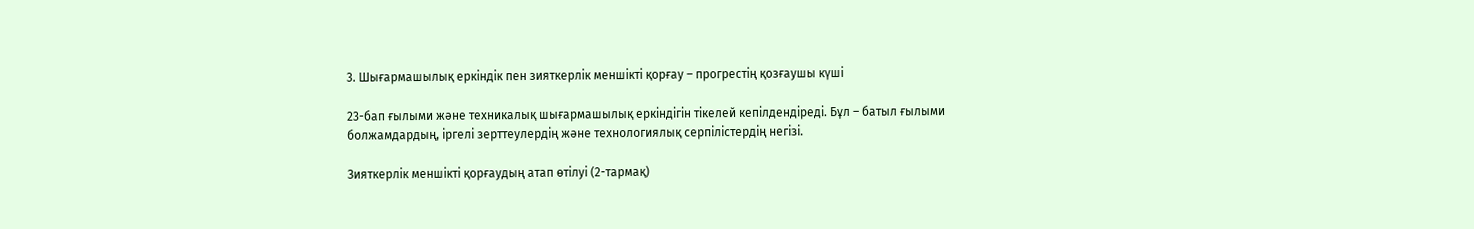3. Шығармашылық еркіндік пен зияткерлік меншікті қорғау – прогрестің қозғаушы күші

23-бап ғылыми және техникалық шығармашылық еркіндігін тікелей кепілдендіреді. Бұл – батыл ғылыми болжамдардың, іргелі зерттеулердің және технологиялық серпілістердің негізі.

Зияткерлік меншікті қорғаудың атап өтілуі (2-тармақ)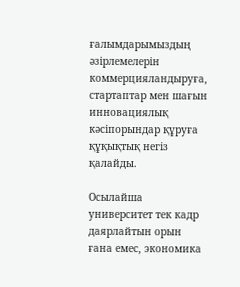ғалымдарымыздың әзірлемелерін коммерцияландыруға, стартаптар мен шағын инновациялық кәсіпорындар құруға құқықтық негіз қалайды.

Осылайша университет тек кадр даярлайтын орын ғана емес, экономика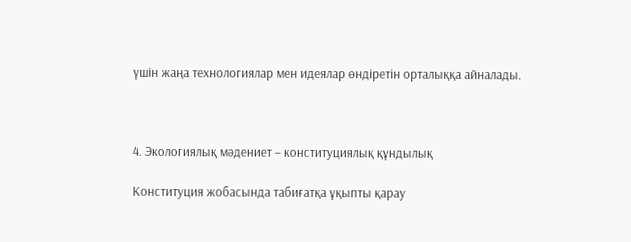үшін жаңа технологиялар мен идеялар өндіретін орталыққа айналады.



4. Экологиялық мәдениет – конституциялық құндылық

Конституция жобасында табиғатқа ұқыпты қарау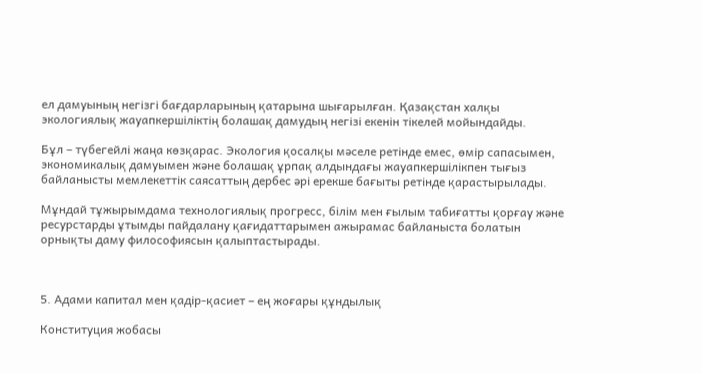ел дамуының негізгі бағдарларының қатарына шығарылған. Қазақстан халқы экологиялық жауапкершіліктің болашақ дамудың негізі екенін тікелей мойындайды.

Бұл – түбегейлі жаңа көзқарас. Экология қосалқы мәселе ретінде емес, өмір сапасымен, экономикалық дамуымен және болашақ ұрпақ алдындағы жауапкершілікпен тығыз байланысты мемлекеттік саясаттың дербес әрі ерекше бағыты ретінде қарастырылады.

Мұндай тұжырымдама технологиялық прогресс, білім мен ғылым табиғатты қорғау және ресурстарды ұтымды пайдалану қағидаттарымен ажырамас байланыста болатын орнықты даму философиясын қалыптастырады.



5. Адами капитал мен қадір-қасиет – ең жоғары құндылық

Конституция жобасы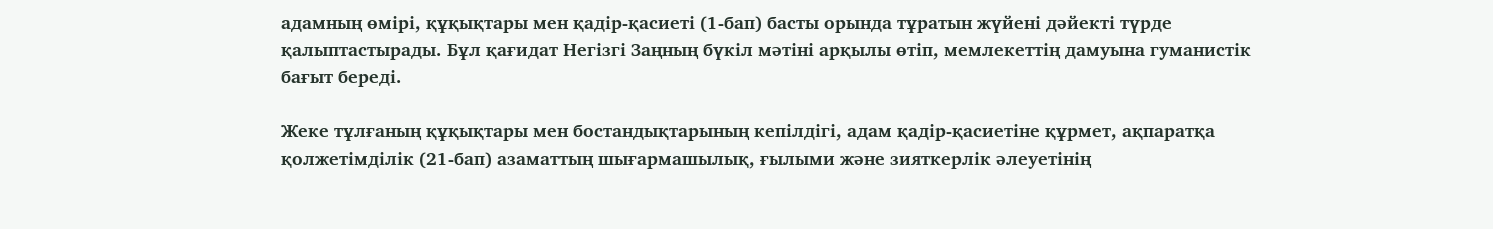адамның өмірі, құқықтары мен қадір-қасиеті (1-бап) басты орында тұратын жүйені дәйекті түрде қалыптастырады. Бұл қағидат Негізгі Заңның бүкіл мәтіні арқылы өтіп, мемлекеттің дамуына гуманистік бағыт береді.

Жеке тұлғаның құқықтары мен бостандықтарының кепілдігі, адам қадір-қасиетіне құрмет, ақпаратқа қолжетімділік (21-бап) азаматтың шығармашылық, ғылыми және зияткерлік әлеуетінің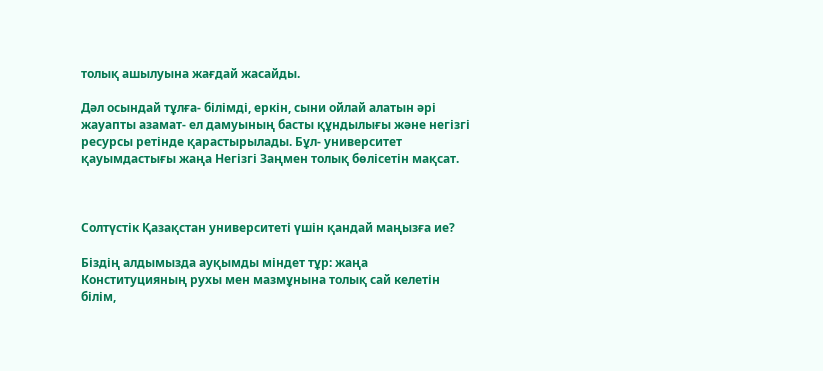толық ашылуына жағдай жасайды.

Дәл осындай тұлға- білімді, еркін, сыни ойлай алатын әрі жауапты азамат- ел дамуының басты құндылығы және негізгі ресурсы ретінде қарастырылады. Бұл- университет қауымдастығы жаңа Негізгі Заңмен толық бөлісетін мақсат.



Солтүстік Қазақстан университеті үшін қандай маңызға ие?

Біздің алдымызда ауқымды міндет тұр: жаңа Конституцияның рухы мен мазмұнына толық сай келетін білім,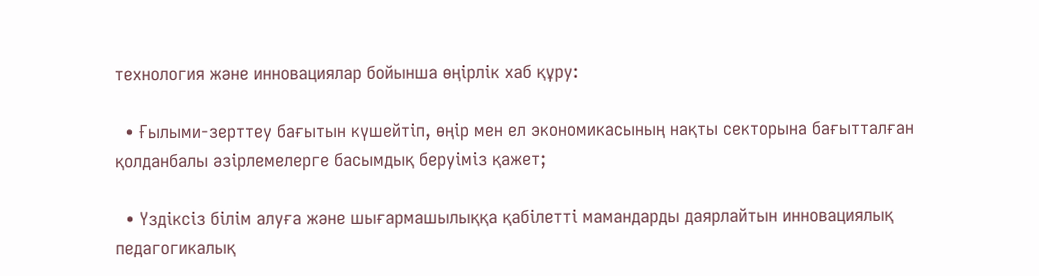технология және инновациялар бойынша өңірлік хаб құру:

  • Ғылыми-зерттеу бағытын күшейтіп, өңір мен ел экономикасының нақты секторына бағытталған қолданбалы әзірлемелерге басымдық беруіміз қажет;

  • Үздіксіз білім алуға және шығармашылыққа қабілетті мамандарды даярлайтын инновациялық педагогикалық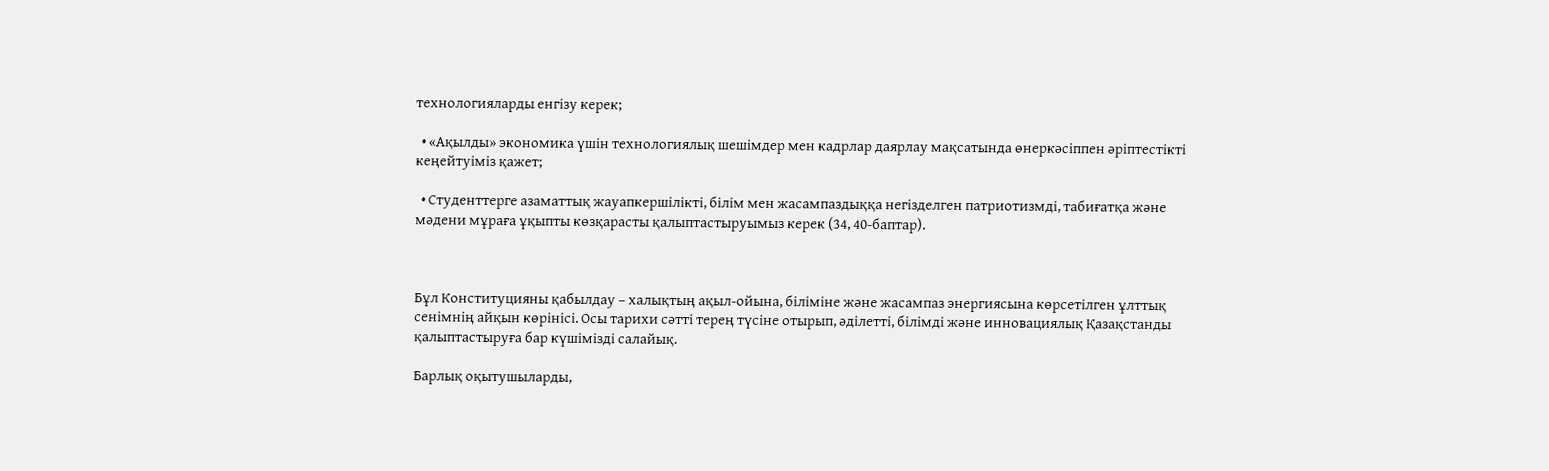технологияларды енгізу керек;

  • «Ақылды» экономика үшін технологиялық шешімдер мен кадрлар даярлау мақсатында өнеркәсіппен әріптестікті кеңейтуіміз қажет;

  • Студенттерге азаматтық жауапкершілікті, білім мен жасампаздыққа негізделген патриотизмді, табиғатқа және мәдени мұраға ұқыпты көзқарасты қалыптастыруымыз керек (34, 40-баптар).



Бұл Конституцияны қабылдау – халықтың ақыл-ойына, біліміне және жасампаз энергиясына көрсетілген ұлттық сенімнің айқын көрінісі. Осы тарихи сәтті терең түсіне отырып, әділетті, білімді және инновациялық Қазақстанды қалыптастыруға бар күшімізді салайық.

Барлық оқытушыларды,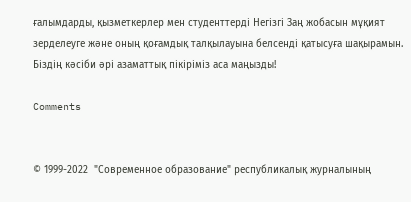ғалымдарды, қызметкерлер мен студенттерді Негізгі Заң жобасын мұқият зерделеуге және оның қоғамдық талқылауына белсенді қатысуға шақырамын. Біздің кәсіби әрі азаматтық пікіріміз аса маңызды!

Comments


© 1999-2022  "Современное образование" республикалық журналының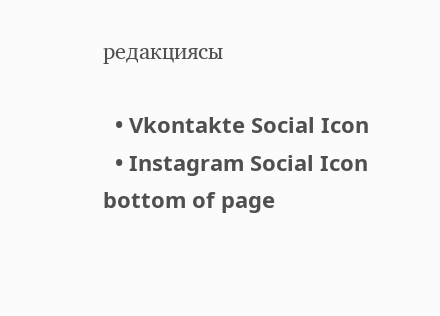редакциясы

  • Vkontakte Social Icon
  • Instagram Social Icon
bottom of page